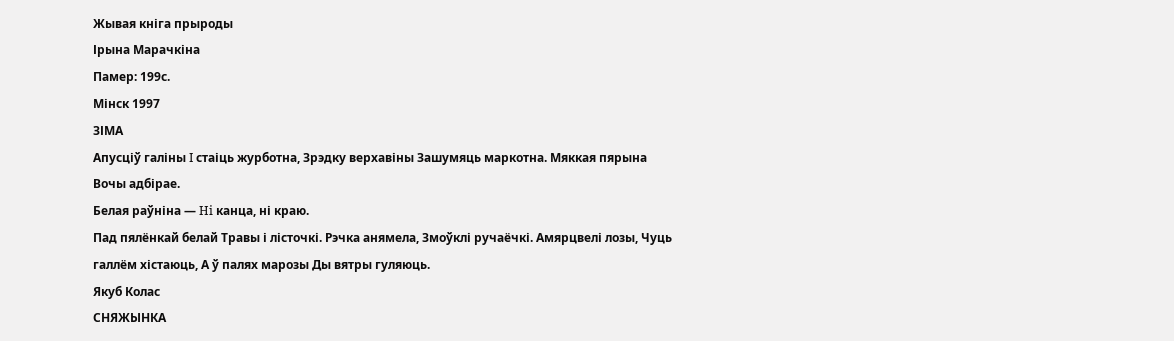Жывая кніга прыроды
Ірына Марачкіна
Памер: 199с.
Мінск 1997
ЗІМА
Апусціў галіны I стаіць журботна, Зрэдку верхавіны Зашумяць маркотна. Мяккая пярына Вочы адбірае.
Белая раўніна — Hi канца, ні краю.
Пад пялёнкай белай Травы і лісточкі. Рэчка анямела, Змоўклі ручаёчкі. Амярцвелі лозы, Чуць галлём хістаюць, А ў палях марозы Ды вятры гуляюць.
Якуб Колас
СНЯЖЫНКА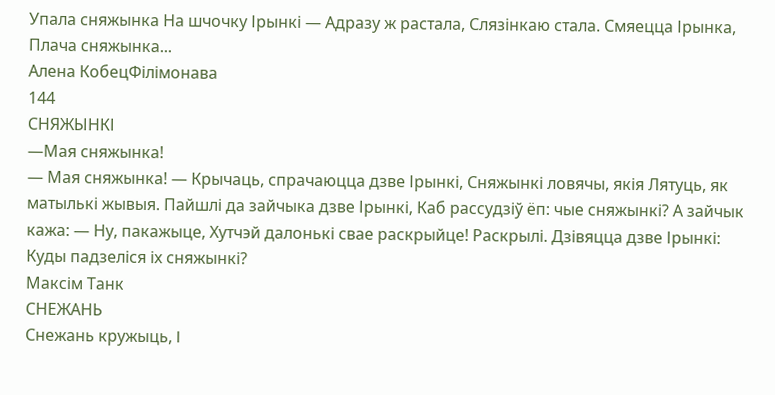Упала сняжынка На шчочку Ірынкі — Адразу ж растала, Слязінкаю стала. Смяецца Ірынка, Плача сняжынка...
Алена КобецФілімонава
144
СНЯЖЫНКІ
—Мая сняжынка!
— Мая сняжынка! — Крычаць, спрачаюцца дзве Ірынкі, Сняжынкі ловячы, якія Лятуць, як матылькі жывыя. Пайшлі да зайчыка дзве Ірынкі, Каб рассудзіў ёп: чые сняжынкі? А зайчык кажа: — Ну, пакажыце, Хутчэй далонькі свае раскрыйце! Раскрылі. Дзівяцца дзве Ірынкі: Куды падзеліся іх сняжынкі?
Максім Танк
СНЕЖАНЬ
Снежань кружыць, I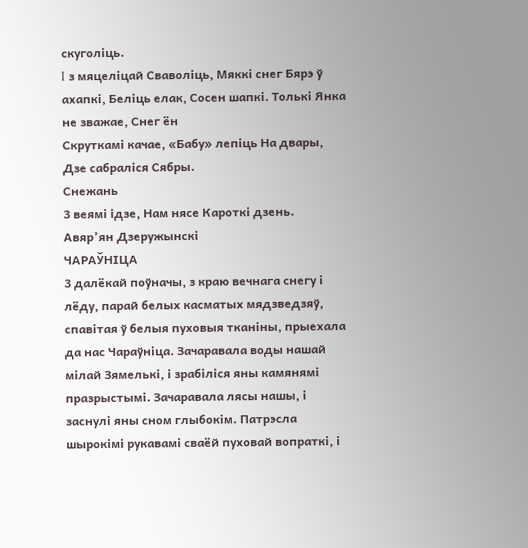скуголіць.
I з мяцеліцай Сваволіць, Мяккі снег Бярэ ў ахапкі, Беліць елак, Сосен шапкі. Толькі Янка не зважае, Снег ён
Скруткамі качае, «Бабу» лепіць На двары, Дзе сабраліся Сябры.
Снежань
3 веямі ідзе, Нам нясе Кароткі дзень.
Авяр’ян Дзеружынскі
ЧАРАЎНІЦА
3 далёкай поўначы, з краю вечнага снегу і лёду, парай белых касматых мядзведзяў, спавітая ў белыя пуховыя тканіны, прыехала да нас Чараўніца. Зачаравала воды нашай мілай Зямелькі, і зрабіліся яны камянямі празрыстымі. Зачаравала лясы нашы, і заснулі яны сном глыбокім. Патрэсла шырокімі рукавамі сваёй пуховай вопраткі, і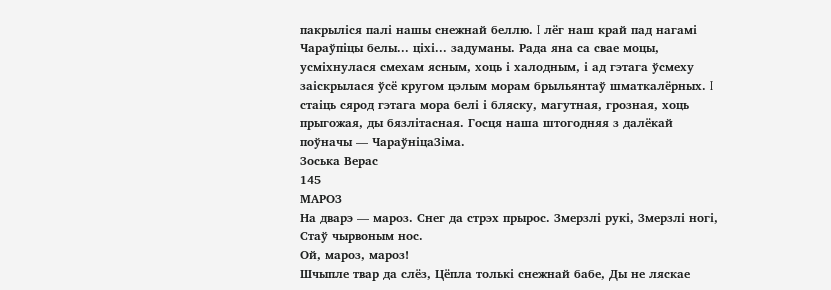пакрыліся палі нашы снежнай беллю. I лёг наш край пад нагамі Чараўпіцы белы... ціхі... задуманы. Рада яна са свае моцы, усміхнулася смехам ясным, хоць і халодным, і ад гэтага ўсмеху заіскрылася ўсё кругом цэлым морам брыльянтаў шматкалёрных. I стаіць сярод гэтага мора белі і бляску, магутная, грозная, хоць прыгожая, ды бязлітасная. Госця наша штогодняя з далёкай поўначы — ЧараўніцаЗіма.
Зоська Верас
145
МАРОЗ
На дварэ — мароз. Снег да стрэх прырос. Змерзлі рукі, Змерзлі ногі, Стаў чырвоным нос.
Ой, мароз, мароз!
Шчыпле твар да слёз, Цёпла толькі снежнай бабе, Ды не ляскае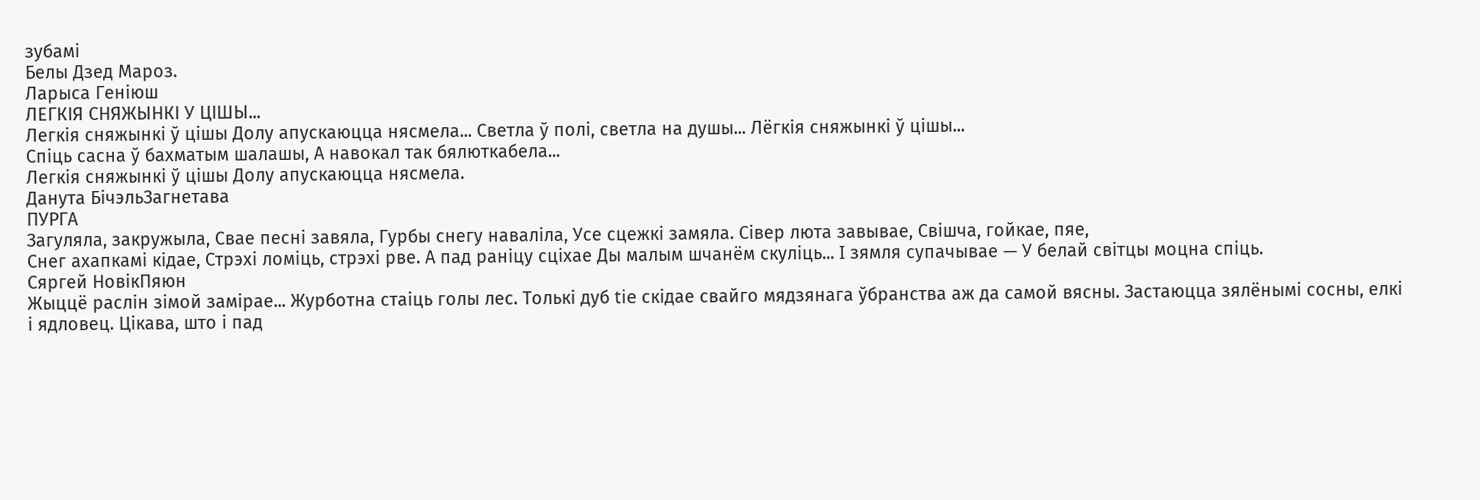зубамі
Белы Дзед Мароз.
Ларыса Геніюш
ЛЕГКІЯ СНЯЖЫНКІ У ЦІШЫ...
Легкія сняжынкі ў цішы Долу апускаюцца нясмела... Светла ў полі, светла на душы... Лёгкія сняжынкі ў цішы...
Спіць сасна ў бахматым шалашы, А навокал так бялюткабела...
Легкія сняжынкі ў цішы Долу апускаюцца нясмела.
Данута БічэльЗагнетава
ПУРГА
Загуляла, закружыла, Свае песні завяла, Гурбы снегу наваліла, Усе сцежкі замяла. Сівер люта завывае, Свішча, гойкае, пяе,
Снег ахапкамі кідае, Стрэхі ломіць, стрэхі рве. А пад раніцу сціхае Ды малым шчанём скуліць... I зямля супачывае — У белай світцы моцна спіць.
Сяргей НовікПяюн
Жыццё раслін зімой замірае... Журботна стаіць голы лес. Толькі дуб tie скідае свайго мядзянага ўбранства аж да самой вясны. Застаюцца зялёнымі сосны, елкі і ядловец. Цікава, што і пад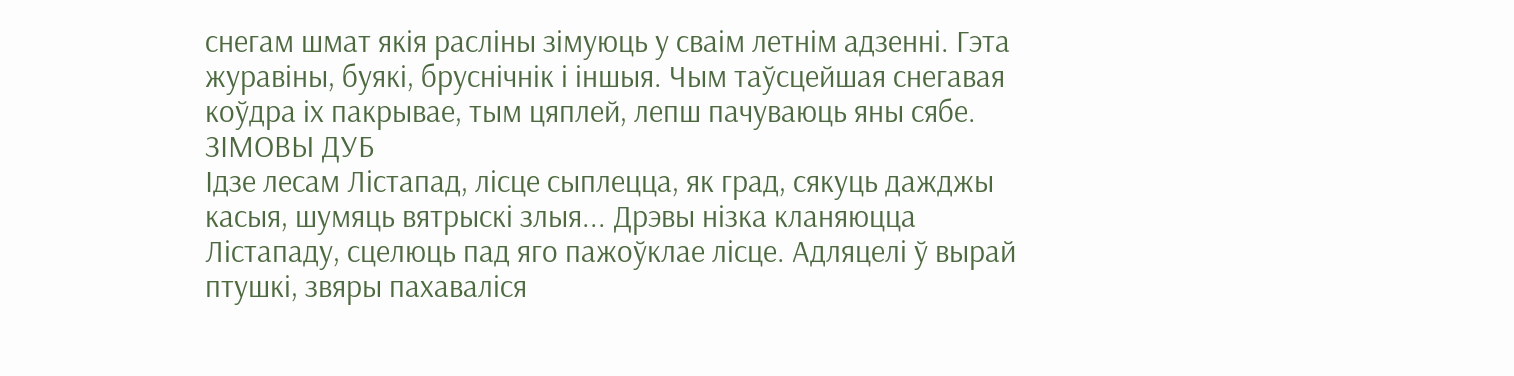снегам шмат якія расліны зімуюць у сваім летнім адзенні. Гэта журавіны, буякі, бруснічнік і іншыя. Чым таўсцейшая снегавая коўдра іх пакрывае, тым цяплей, лепш пачуваюць яны сябе.
ЗІМОВЫ ДУБ
Ідзе лесам Лістапад, лісце сыплецца, як град, сякуць дажджы касыя, шумяць вятрыскі злыя... Дрэвы нізка кланяюцца Лістападу, сцелюць пад яго пажоўклае лісце. Адляцелі ў вырай птушкі, звяры пахаваліся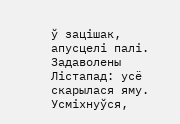ў зацішак, апусцелі палі.
Задаволены Лістапад: усё скарылася яму. Усміхнуўся,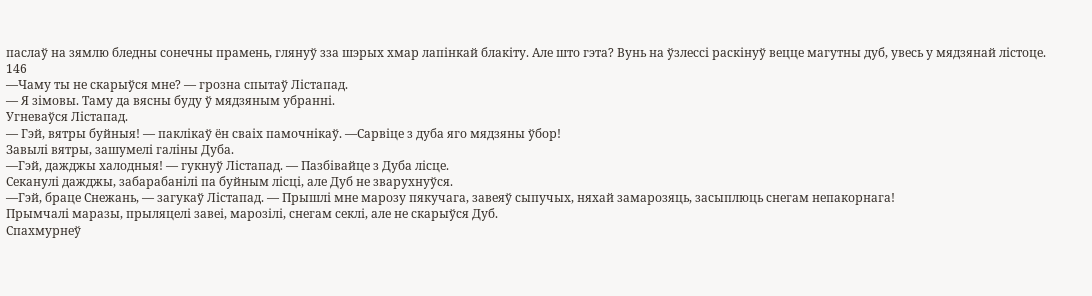паслаў на зямлю бледны сонечны прамень, глянуў зза шэрых хмар лапінкай блакіту. Але што гэта? Вунь на ўзлессі раскінуў вецце магутны дуб, увесь у мядзянай лістоце.
146
—Чаму ты не скарыўся мне? — грозна спытаў Лістапад.
— Я зімовы. Таму да вясны буду ў мядзяным убранні.
Угневаўся Лістапад.
— Гэй, вятры буйныя! — паклікаў ён сваіх памочнікаў. —Сарвіце з дуба яго мядзяны ўбор!
Завылі вятры, зашумелі галіны Дуба.
—Гэй, дажджы халодныя! — гукнуў Лістапад. — Пазбівайце з Дуба лісце.
Секанулі дажджы, забарабанілі па буйным лісці, але Дуб не зварухнуўся.
—Гэй, браце Снежань, — загукаў Лістапад. — Прышлі мне марозу пякучага, завеяў сыпучых, няхай замарозяць, засыплюць снегам непакорнага!
Прымчалі маразы, прыляцелі завеі, марозілі, снегам секлі, але не скарыўся Дуб.
Спахмурнеў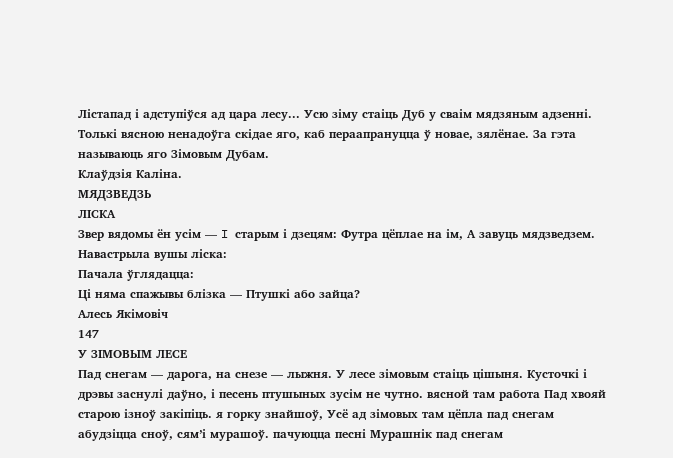Лістапад і адступіўся ад цара лесу... Усю зіму стаіць Дуб у сваім мядзяным адзенні. Толькі вясною ненадоўга скідае яго, каб пераапрануцца ў новае, зялёнае. За гэта называюць яго Зімовым Дубам.
Клаўдзія Каліна.
МЯДЗВЕДЗЬ
ЛІСКА
Звер вядомы ён усім — I старым і дзецям: Футра цёплае на ім, А завуць мядзведзем.
Навастрыла вушы ліска:
Пачала ўглядацца:
Ці няма спажывы блізка — Птушкі або зайца?
Алесь Якімовіч
147
У ЗІМОВЫМ ЛЕСЕ
Пад снегам — дарога, на снезе — лыжня. У лесе зімовым стаіць цішыня. Кусточкі і дрэвы заснулі даўно, і песень птушыных зусім не чутно. вясной там работа Пад хвояй старою ізноў закіпіць. я горку знайшоў, Усё ад зімовых там цёпла пад снегам абудзіцца сноў, сям’і мурашоў. пачуюцца песні Мурашнік пад снегам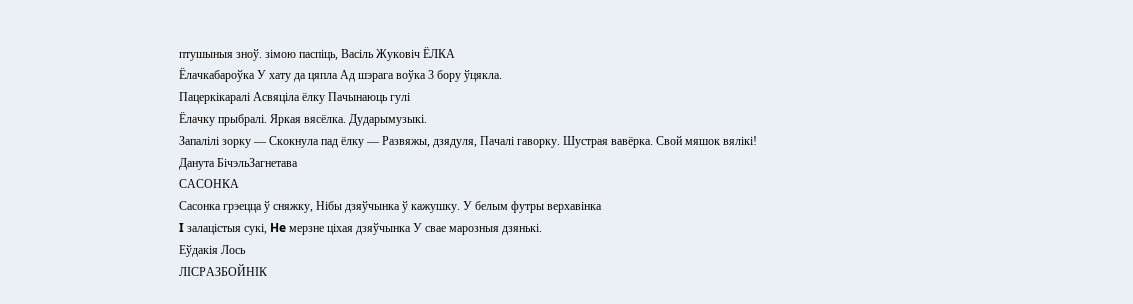птушыныя зноў. зімою паспіць, Васіль Жуковіч ЁЛКА
Ёлачкабароўка У хату да цяпла Ад шэрага воўка 3 бору ўцякла.
Пацеркікаралі Асвяціла ёлку Пачынаюць гулі
Ёлачку прыбралі. Яркая вясёлка. Дударымузыкі.
Запалілі зорку — Скокнула пад ёлку — Развяжы, дзядуля, Пачалі гаворку. Шустрая вавёрка. Свой мяшок вялікі!
Данута БічэльЗагнетава
САСОНКА
Сасонка грэецца ў сняжку, Нібы дзяўчынка ў кажушку. У белым футры верхавінка
I залацістыя сукі, He мерзне ціхая дзяўчынка У свае марозныя дзянькі.
Еўдакія Лось
ЛІСРАЗБОЙНІК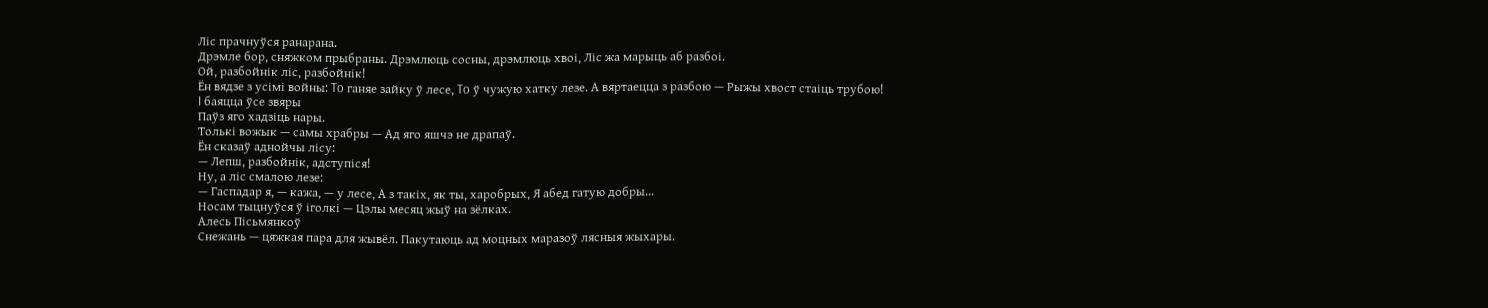Ліс прачнуўся ранарана.
Дрэмле бор, сняжком прыбраны. Дрэмлюць сосны, дрэмлюць хвоі, Ліс жа марыць аб разбоі.
Ой, разбойнік ліс, разбойнік!
Ён вядзе з усімі войны: To ганяе зайку ў лесе, To ў чужую хатку лезе. А вяртаецца з разбою — Рыжы хвост стаіць трубою!
I баяцца ўсе звяры
Паўз яго хадзіць нары.
Толькі вожык — самы храбры — Ад яго яшчэ не драпаў.
Ён сказаў аднойчы лісу:
— Лепш, разбойнік, адступіся!
Ну, а ліс смалою лезе:
— Гаспадар я, — кажа, — у лесе, А з такіх, як ты, харобрых, Я абед гатую добры...
Носам тыцнуўся ў іголкі — Цэлы месяц жыў на зёлках.
Алесь Пісьмянкоў
Снежань — цяжкая пара для жывёл. Пакутаюць ад моцных маразоў лясныя жыхары.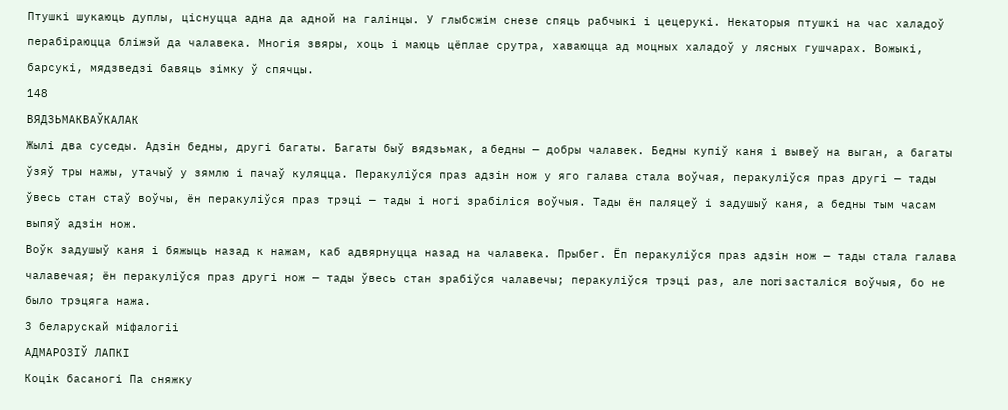Птушкі шукаюць дуплы, ціснуцца адна да адной на галінцы. У глыбсжім снезе спяць рабчыкі і цецерукі. Некаторыя птушкі на час халадоў перабіраюцца бліжэй да чалавека. Многія звяры, хоць і маюць цёплае срутра, хаваюцца ад моцных халадоў у лясных гушчарах. Вожыкі, барсукі, мядзведзі бавяць зімку ў спячцы.
148
ВЯДЗЬМАКВАЎКАЛАК
Жылі два суседы. Адзін бедны, другі багаты. Багаты быў вядзьмак, a бедны — добры чалавек. Бедны купіў каня і вывеў на выган, а багаты ўзяў тры нажы, утачыў у зямлю і пачаў куляцца. Перакуліўся праз адзін нож у яго галава стала воўчая, перакуліўся праз другі — тады ўвесь стан стаў воўчы, ён перакуліўся праз трэці — тады і ногі зрабіліся воўчыя. Тады ён паляцеў і задушыў каня, а бедны тым часам выпяў адзін нож.
Воўк задушыў каня і бяжыць назад к нажам, каб адвярнуцца назад на чалавека. Прыбег. Ёп перакуліўся праз адзін нож — тады стала галава чалавечая; ён перакуліўся праз другі нож — тады ўвесь стан зрабіўся чалавечы; перакуліўся трэці раз, але nori засталіся воўчыя, бо не было трэцяга нажа.
3 беларускай міфалогіі
АДМАРОЗІЎ ЛАПКІ
Коцік басаногі Па сняжку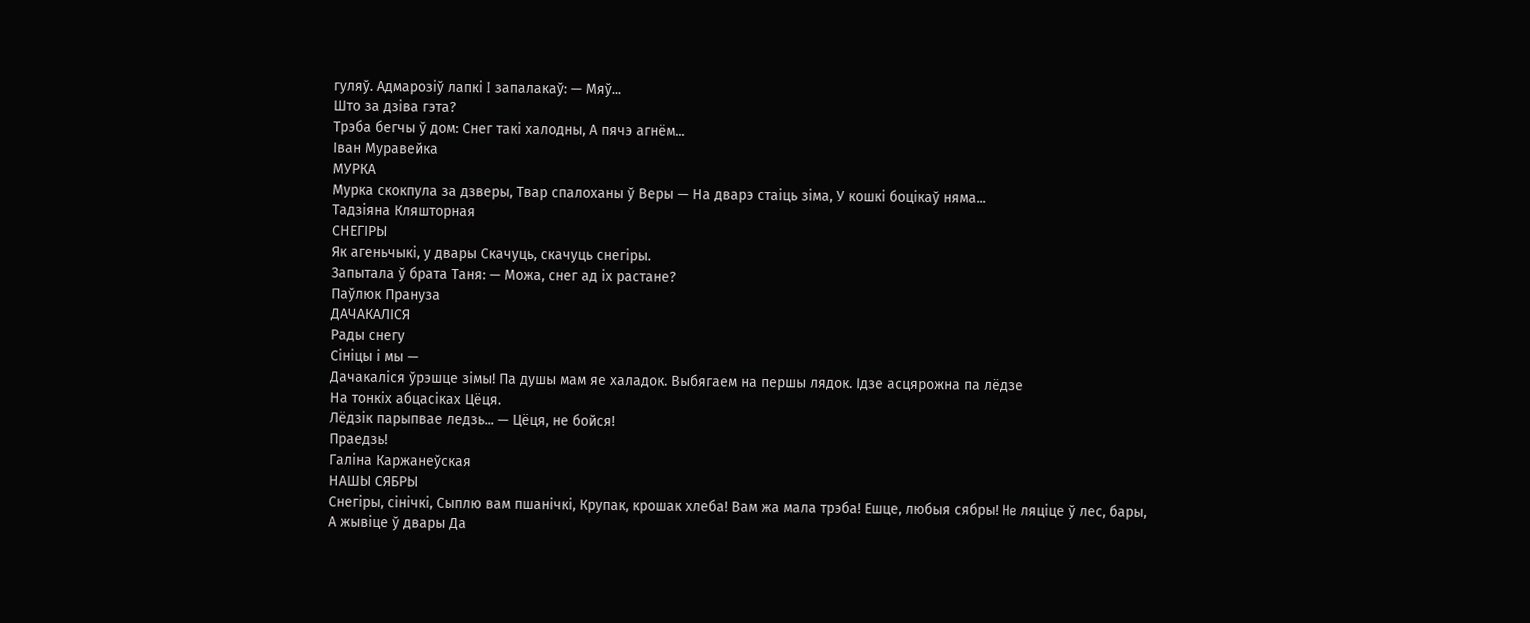гуляў. Адмарозіў лапкі I запалакаў: — Мяў...
Што за дзіва гэта?
Трэба бегчы ў дом: Снег такі халодны, А пячэ агнём...
Іван Муравейка
МУРКА
Мурка скокпула за дзверы, Твар спалоханы ў Веры — На дварэ стаіць зіма, У кошкі боцікаў няма...
Тадзіяна Кляшторная
СНЕГІРЫ
Як агеньчыкі, у двары Скачуць, скачуць снегіры.
Запытала ў брата Таня: — Можа, снег ад іх растане?
Паўлюк Прануза
ДАЧАКАЛІСЯ
Рады снегу
Сініцы і мы —
Дачакаліся ўрэшце зімы! Па душы мам яе халадок. Выбягаем на першы лядок. Ідзе асцярожна па лёдзе
На тонкіх абцасіках Цёця.
Лёдзік парыпвае ледзь... — Цёця, не бойся!
Праедзь!
Галіна Каржанеўская
НАШЫ СЯБРЫ
Снегіры, сінічкі, Сыплю вам пшанічкі, Крупак, крошак хлеба! Вам жа мала трэба! Ешце, любыя сябры! He ляціце ў лес, бары,
А жывіце ў двары Да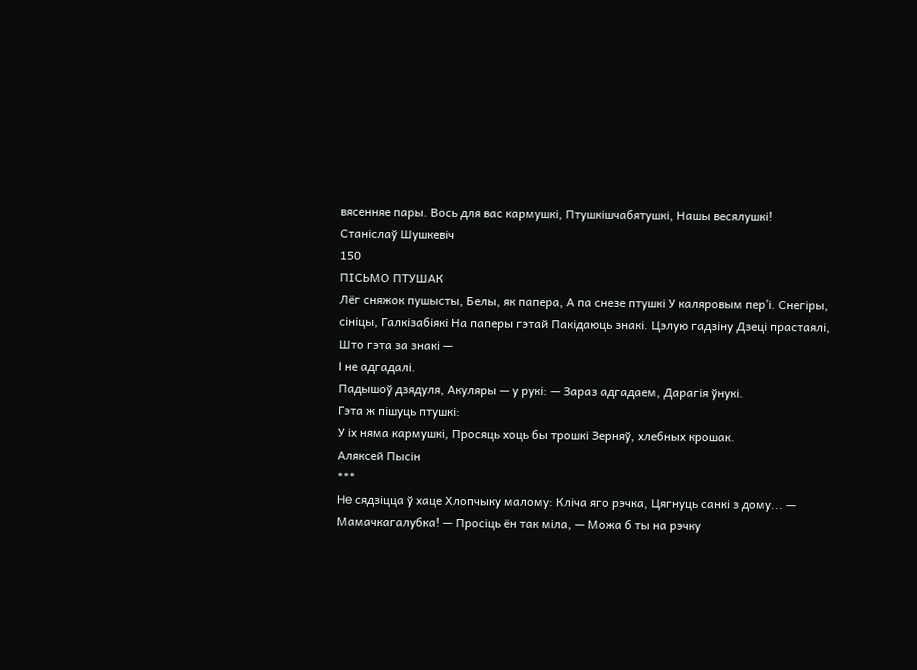вясенняе пары. Вось для вас кармушкі, Птушкішчабятушкі, Нашы весялушкі!
Станіслаў Шушкевіч
150
ПІСЬМО ПТУШАК
Лёг сняжок пушысты, Белы, як папера, А па снезе птушкі У каляровым пер’і. Снегіры, сініцы, Галкізабіякі На паперы гэтай Пакідаюць знакі. Цэлую гадзіну Дзеці прастаялі,
Што гэта за знакі —
I не адгадалі.
Падышоў дзядуля, Акуляры — у рукі: — Зараз адгадаем, Дарагія ўнукі.
Гэта ж пішуць птушкі:
У іх няма кармушкі, Просяць хоць бы трошкі Зерняў, хлебных крошак.
Аляксей Пысін
***
He сядзіцца ў хаце Хлопчыку малому: Кліча яго рэчка, Цягнуць санкі з дому... — Мамачкагалубка! — Просіць ён так міла, — Можа б ты на рэчку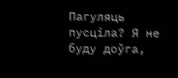Пагуляць пусціла? Я не буду доўга,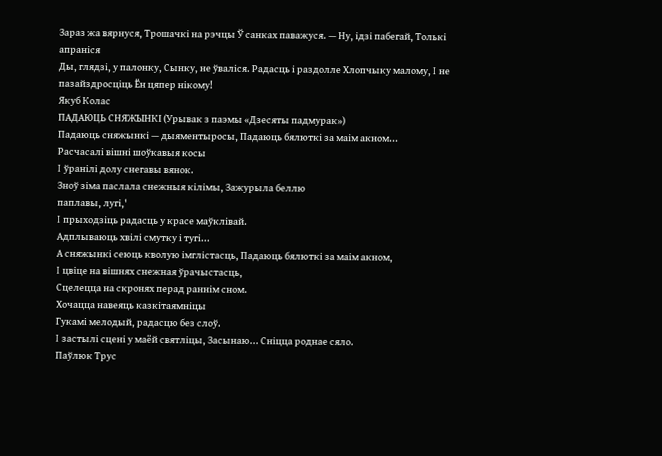Зараз жа вярнуся, Трошачкі на рэчцы Ў санках паважуся. — Ну, ідзі пабегай, Толькі апраніся
Ды, глядзі, у палонку, Сынку, не ўваліся. Радасць і раздолле Хлопчыку малому, I не пазайздросціць Ён цяпер нікому!
Якуб Колас
ПАДАЮЦЬ СНЯЖЫНКІ (Урывак з паэмы «Дзесяты падмурак»)
Падаюць сняжынкі — дыяментыросы, Падаюць бялюткі за маім акном...
Расчасалі вішні шоўкавыя косы
I ўранілі долу снегавы вянок.
Зноў зіма паслала снежныя кілімы, Зажурыла беллю
паплавы, лугі,'
I прыходзіць радасць у красе маўклівай.
Адплываюць хвілі смутку і тугі...
А сняжынкі сеюць кволую імглістасць, Падаюць бялюткі за маім акном,
I цвіце на вішнях снежная ўрачыстасць,
Сцелецца на скронях перад раннім сном.
Хочацца навеяць казкітаямніцы
Гукамі мелодый, радасцю без слоў.
I застылі сцені у маёй святліцы, Засынаю... Сніцца роднае сяло.
Паўлюк Трус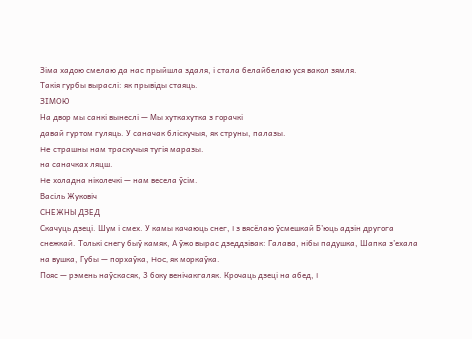Зіма хадою смелаю да нас прыйшла здаля, і стала белайбелаю уся вакол зямля.
Такія гурбы выраслі: як прывіды стаяць.
ЗІМОЮ
На двор мы санкі вынеслі — Мы хуткахутка з горачкі
давай гуртом гуляць. У саначак бліскучыя, як струны, палазы.
He страшны нам траскучыя тугія маразы.
на саначках ляцш.
He холадна ніколечкі — нам весела ўсім.
Васіль Жуковіч
СНЕЖНЫ ДЗЕД
Скачуць дзеці. Шум і смех. У камы качаюць снег, I з вясёлаю ўсмешкай Б’юць адзін другога снежкай. Толькі снегу быў камяк, А ўжо вырас дзеддзівак: Галава, нібы падушка, Шапка з’ехала на вушка, Губы — порхаўка, Hoc, як моркаўка.
Пояс — рэмень наўскасяк, 3 боку венічакгаляк. Крочаць дзеці на абед, I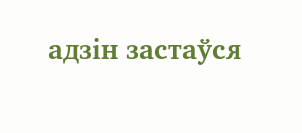адзін застаўся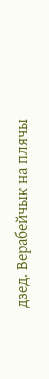дзед. Верабейчык на плячы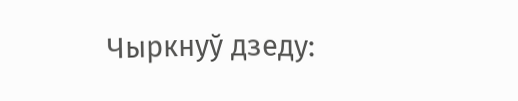Чыркнуў дзеду: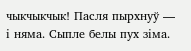чыкчыкчык! Пасля пырхнуў — і няма. Сыпле белы пух зіма.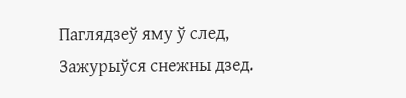Паглядзеў яму ў след, Зажурыўся снежны дзед.